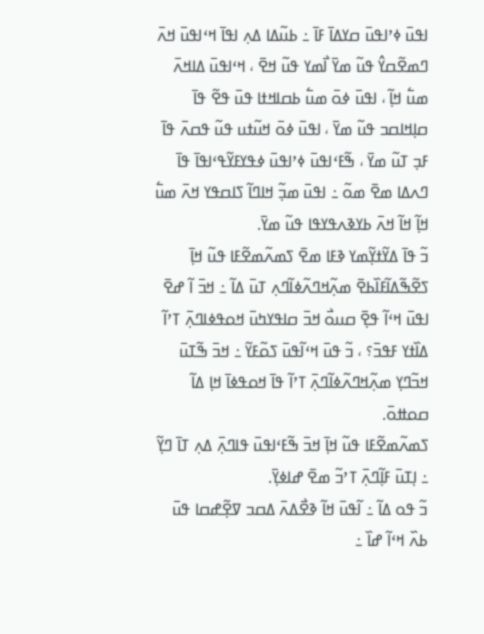ߊߟߎ߫ ߦߴߊߟߎ߫ ߛߌߡߊ߫ ߓߊ߫ ߸ ߕߎ߬ߡߊ ߡߍ߲ ߊߟߊ߫ ߞߵߊߟߎ߫ ߞߍ߫ ߣߘߐ߬ߛߌ߮ ߟߎ߬ ߘߌ߫ ߊ߯ߘߌ ߟߎ߬ ߞߐ߫ ، ߞߵߊߟߎ߫ ߡߊߞߍ߫ ߘߎ߱ ߞߊ߲߬ ، ߊߟߎ߫ ߦߋ߫ ߘߎ߱ ߕߛߊߞߙߊ ߟߎ߫ ߟߐ߬ ߟߊ߫ ߛߊ߲ߞߊߛߏ ߟߎ߬ ߘߌ߫ ، ߊߟߎ߫ ߦߋ߫ ߞߎ߬ߙߎ ߟߎ߬ ߟߛߍ߫ ߟߊ߫ ߓߏ߲ ߠߎ߬ ߘߌ߫ ، ߒ߬ߓߵߊߟߎ߫ ߦߴߊߟߎ߫ ߦߟߌߓߌ߬ߟߵߊߟߊ߫ ߟߊ߫ ߣߍߡߊ ߘߐ߫ ߘߋ߬ ߸ ߊߟߎ߫ ߘߏ߲߬ ߞߊߣߊ߬ ߖߊߛߟߌ ߞߍ߫ ߘߎ߱ ߞߊ߲߬ ߞߊ߬ ߞߍ߫ ߕߌߢߍߟߌߟߊ ߟߎ߬ ߘߌ߫.
ߏ߬ ߟߊ߫ ߡߌ߬ߙߌ߲߬ߘߌ ߢߓߊ ߘߐ߫ ߖߘߍ߬ߘߐ߬ߓߊ ߟߎ߬ ߞߊ߲߫ ߖߐ߬ߒ߬ߡߊ߬ߓߊ߰ߕߐ߫ ߘߍ߲߬ߞߣߍ߬ߦߊ߬ߣߍ߲ ߠߎ߫ ߡߊ߬ ߸ ߞߏ߫ ߊ߬ ߝߐ߫ ߊߟߎ߫ ߞߵߊ߬ ߟߐ߲߫ ߛߎߋ߯ ߞߏ߫ ߛߊߟߌߤߎ߫ ߞߋߟߦߊߣߍ߲߫ ߠߴߊ߬ ߡߊ߰ߙߌ ߓߟߏ߫؟ ، ߏ߬ ߟߎ߫ ߞߵߊ߬ߟߎ߫ ߖߋ߬ߓߌ߬ ߸ ߞߏ߫ ߒ߬ߠߎ߫ ߞߏ߬ߣߌ߲ ߘߍ߲߬ߞߣߍ߬ߦߊ߬ߣߍ߲߫ ߠߴߊ߬ ߟߊ߫ ߞߋߟߦߊ߫ ߞߊ߲ ߡߊ߬ ߛߋߚߋ߫.
ߖߘߍ߬ߘߐ߬ߓߊ ߟߎ߬ ߞߊ߲߫ ߞߏ߫ ߒ߬ߓߵߊߟߎ߫ ߟߊߣߍ߲߫ ߡߍ߲ ߠߊ߫ ߣߌ߲߬ ߸ ߊ߲ߠߎ߫ ߓߊ߲߬ߣߍ߲߫ ߠߴߏ߬ ߘߐ߫ ߝߊߦߌ߲߫.
ߏ߬ ߟߋ ߡߊ߬ ߸ ߊ߬ߟߎ߫ ߞߊ߬ ߢߐ߯ߡߍ߫ ߡߛߏ ߜߐ߲߬ߝߛߊ ߟߎ߫ ߕߍ߰ ߞߵߊ߬ ߝߊ߰ ߸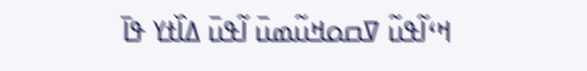ߞߵߊ߬ߟߎ߬ ߜߛߋߞߎ߬ߘߎ߫ ߊ߬ߟߎ߫ ߡߊ߰ߙߌ ߟߊ߫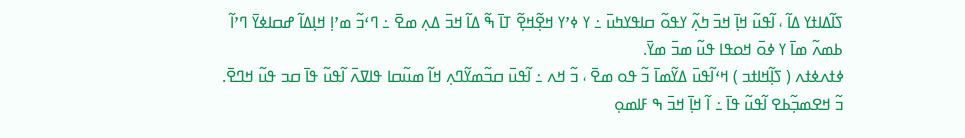ߖߊ߬ߡߊߙߌ ߡߊ߬ ، ߊ߬ߟߎ߬ ߞߊ߲߫ ߞߏ߫ ߤߍ߲߬ ߌߟߋ߬ ߛߊߟߌߤߎ߫ ߸ ߌ ߦߴߌ ߞߐ߲߬ߞߐ߲߬ ߠߊ߫ ߒ߬ ߡߊ߬ ߞߏ߫ ߡߍ߲ ߘߐ߫ ߸ ߣߵߏ߬ ߘߴߊ߲ ߞߊ߲ߡߊ߬ ߝߛߊߦߌ߫ ߣߴߊ߬ ߕߘߍ߬ ߘߊ߫ ߌ ߦߋ߫ ߞߋߟߊ ߟߎ߬ ߘߏ߫ ߘߌ߫.
ߦߙߍߦߙߍ ( ߖߊ߲߬ߞߊߙߏ ) ߞߵߊ߬ߟߎ߫ ߡߌ߬ߘߊ߫ ߏ߬ ߟߋ ߘߐ߫ ، ߏ߬ ߞߍ ߸ ߊ߬ߟߎ߫ ߛߏ߬ߘߌ߬ߣߍ߲ ߞߊ߬ ߘߎ߬ߛߊ ߟߊߜߍ߫ ߊ߬ߟߎ߬ ߟߊ߫ ߛߏ ߟߎ߬ ߞߣߐ߫.
ߏ߬ ߞߐߘߏ߲߬ߕߐ ߊ߬ߟߎ߬ ߟߊ߫ ߸ ߊ߬ ߞߊ߲߫ ߞߏ߫ ߒ ߓߊߘߋ߲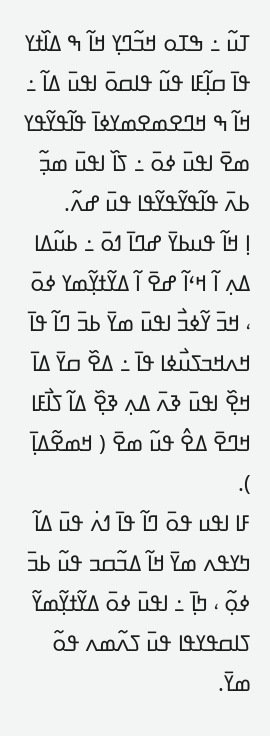ߠߎ߬ ߸ ߒߠߋ ߞߏ߬ߣߌ߲ ߞߊ߬ ߒ ߡߊ߰ߙߌ ߟߊ߫ ߛߊ߲߬ߓߊ ߟߎ߬ ߟߊߛߋ߫ ߊߟߎ߫ ߡߊ߬ ߸ ߞߊ߬ ߒ ߞߣߐߘߐߘߌߦߊ߫ ߟߊ߬ߟߌ߬ߟߌ ߘߐ߫ ߊߟߎ߫ ߦߋ߫ ߸ ߖߊ߰ ߊߟߎ߫ ߘߏ߲߬ ߕߍ߫ ߟߊ߬ߟߌ߬ߟߌ߬ߟߊ ߟߎ߫ ߝߍ߬.
ߊ߲ ߞߊ߬ ߟߎߕߌ߫ ߝߣߊ߫ ߗߋ߫ ߸ ߕߎ߬ߡߊ ߡߍ߲ ߊ߬ ߞߵߊ߬ ߝߐ߫ ߊ߬ ߡߌ߬ߙߌ߲߬ߘߌ ߦߋ߫ ، ߞߏ߫ ߌ߬ߦߏ߯ ߊߟߎ߫ ߘߌ߫ ߕߏ߫ ߣߊ߬ ߟߊ߫ ߞߍߞߏߖߎ߯ߦߊ ߟߊ߫ ߸ ߡߐ߰ ߛߌ߫ ߡߊ߫ ߞߐ߲߰ ߊߟߎ߫ ߢߍ߫ ߡߍ߲ ߢߐ߲߰ ߡߊ߬ ߖߊ߯ߓߊ ߞߣߐ߫ ߡߐ߮ ߟߎ߬ ߘߐ߫ ( ߞߘߐ߬ߡߊ߲߫ ).
ߓߊ ߊߟߎ ߟߋ߫ ߣߊ߬ ߟߊ߫ ߗߍ߭ ߟߎ߫ ߡߊ߬ ߤߌߟߍ ߘߌ߫ ߞߊ߬ ߡߏ߬ߛߏ ߟߎ߬ ߕߏ߫ ߦߋ߲߬ ، ߤߊ߲߫ ߸ ߊߟߎ߫ ߦߋ߫ ߡߌ߬ߙߌ߲߬ߘߌ߬ ߖߊߛߟߌߟߊ ߟߎ߫ ߖߍ߬ߘߍ ߟߋ߬ ߘߌ߫.